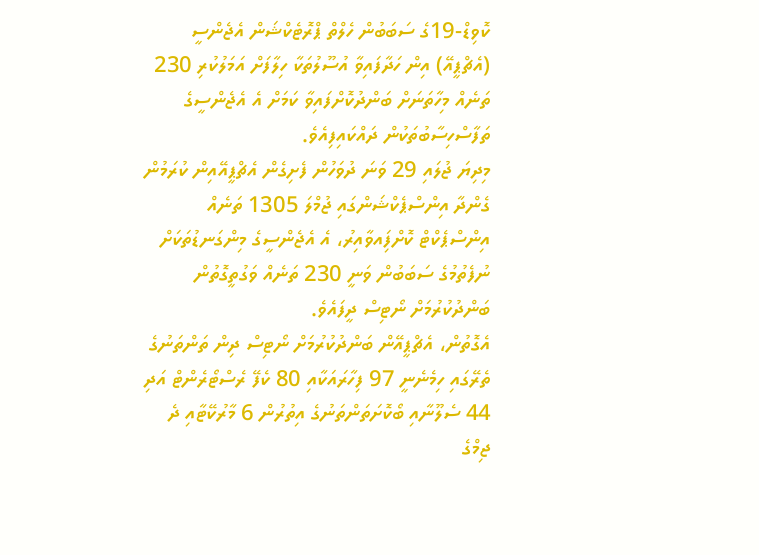ކޮވިޑް-19ގެ ސަބަބުން ހެލްތް ޕްރޮޓެކްޝަން އެޖެންސީ (އެޗްޕީއޭ) އިން ހަދާފައިވާ އުސޫލުތަކާ ހިލާފަށް އަމަލުކުރި 230 ތަނެއް މިހާތަނަށް ބަންދުކޮށްފައިވާ ކަމަށް އެ އެޖެންސީގެ ތަފާސްހިސާބުތަކުން ދައްކައިފިއެވެ.
މިދިޔަ ޖުލައި 29 ވަނަ ދުވަހުން ފެށިގެން އެޗްޕީއޭއިން ކުރަމުން ގެންދާ އިންސްޕެކްޝަންގައި ޖުމްލަ 1305 ތަނެއް އިންސްޕެކްޓް ކޮށްފަިއވާއިރު، އެ އެޖެންސީގެ މިންގަނޑުތަކަށް ނުފެތުމުގެ ސަބަބުން ވަނީ 230 ތަނެއް ވަގުތީގޮތުން ބަންދުކުރުމަށް ނޯޓިސް ދީފައެވެ.
އެގޮތުން، އެޗްޕީއޭން ބަންދުކުރުމަށް ނޯޓިސް ދިން ތަންތަނުގެ ތެރޭގައި ހިމެނެނީ 97 ފިހާރައަކާއި 80 ކެފޭ ރެސްޓޯރެންޓް އަދި 44 ސެލޫނާއި ބޯކޮށަތަންތަނުގެ އިތުރުން 6 މާރުކޭޓާއި ދެ ޖިމްގެ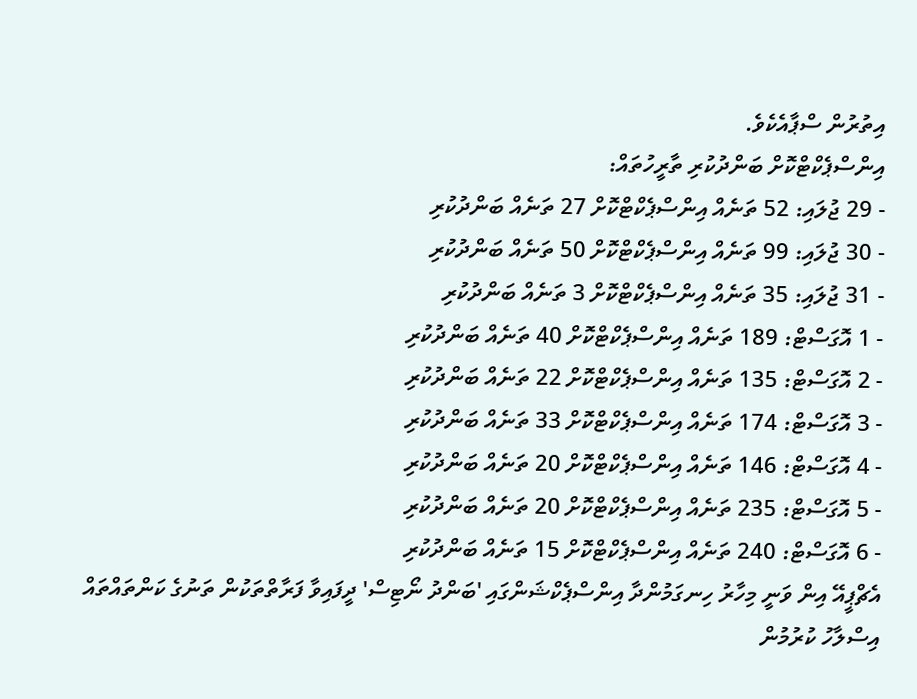އިތުރުން ސްޕާއެކެވެ.
އިންސްޕެކްޓްކޮށް ބަންދުކުރި ތާރީހުތައް:
- 29 ޖުލައި: 52 ތަނެއް އިންސްޕެކްޓްކޮށް 27 ތަނެއް ބަންދުކުރި
- 30 ޖުލައި: 99 ތަނެއް އިންސްޕެކްޓްކޮށް 50 ތަނެއް ބަންދުކުރި
- 31 ޖުލައި: 35 ތަނެއް އިންސްޕެކްޓްކޮށް 3 ތަނެއް ބަންދުކުރި
- 1 އޮގަސްޓް: 189 ތަނެއް އިންސްޕެކްޓްކޮށް 40 ތަނެއް ބަންދުކުރި
- 2 އޮގަސްޓް: 135 ތަނެއް އިންސްޕެކްޓްކޮށް 22 ތަނެއް ބަންދުކުރި
- 3 އޮގަސްޓް: 174 ތަނެއް އިންސްޕެކްޓްކޮށް 33 ތަނެއް ބަންދުކުރި
- 4 އޮގަސްޓް: 146 ތަނެއް އިންސްޕެކްޓްކޮށް 20 ތަނެއް ބަންދުކުރި
- 5 އޮގަސްޓް: 235 ތަނެއް އިންސްޕެކްޓްކޮށް 20 ތަނެއް ބަންދުކުރި
- 6 އޮގަސްޓް: 240 ތަނެއް އިންސްޕެކްޓްކޮށް 15 ތަނެއް ބަންދުކުރި
އެޗްޕީއޭ އިން ވަނީ މިހާރު ހިނގަމުންދާ އިންސްޕެކްޝަންގައި 'ބަންދު ނޯޓިސް' ދީފައިވާ ފަރާތްތަކުން ތަނުގެ ކަންތައްތައް އިސްލާހު ކުރުމުން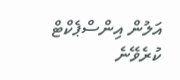އަލުން އިންސްޕެކްޓް ކުރެވޭނެ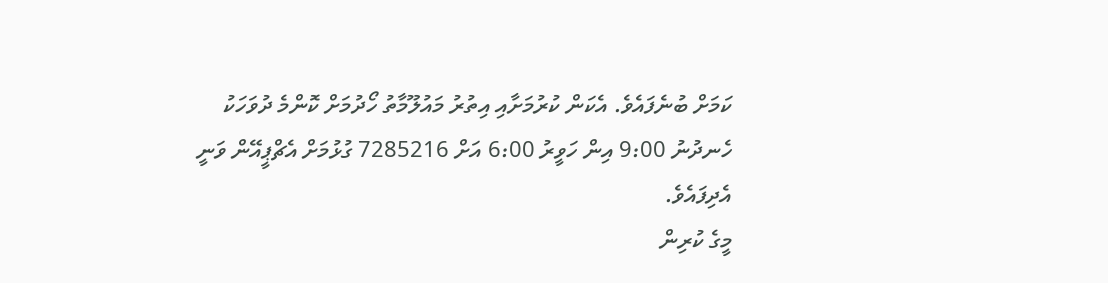ކަމަށް ބުނެފައެވެ. އެކަން ކުރުމަށާއި އިތުރު މައުލޫމާތު ހޯދުމަށް ކޮންމެ ދުވަހަކު ހެނދުނު 9:00 އިން ހަވީރު 6:00 އަށް 7285216 ގުޅުމަށް އެޗްޕީއޭން ވަނީ އެދިފައެވެ.
މީގެ ކުރިން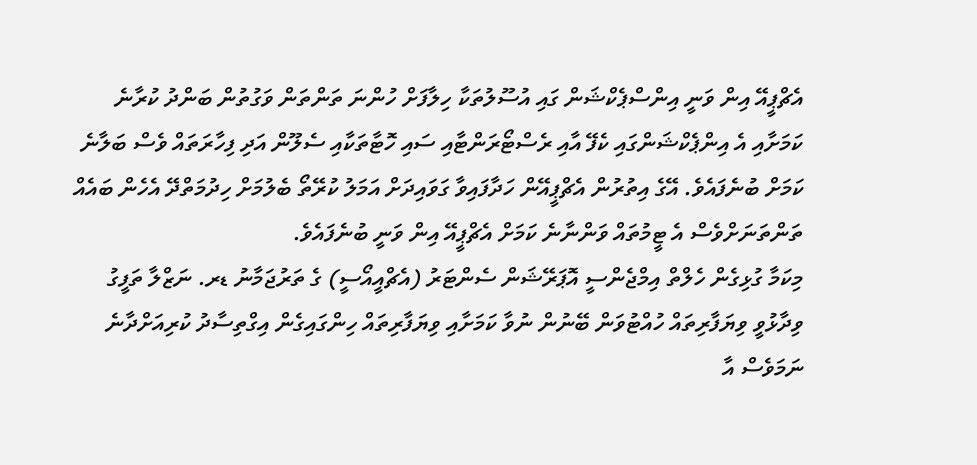އެޗްޕީއޭ އިން ވަނީ އިންސްޕެކްޝަން ގައި އުސޫލުތަކާ ހިލާފަށް ހުންނަ ތަންތަން ވަގުތުން ބަންދު ކުރާނެ ކަމަށާއި އެ އިންޕެކްޝަންގައި ކެފޭ އާއި ރެސްޓޯރަންޓާއި ސައި ހޮޓާތަކާއި ސެލޫން އަދި ފިހާރަތައް ވެސް ބަލާނެ ކަމަށް ބުނެފައެވެ. އޭގެ އިތުރުން އެޗްޕީއޭން ހަދާފައިވާ ގަވައިދަށް އަމަލު ކުރޭތޯ ބެލުމަށް ހިދުމަތްދޭ އެހެން ބައެއް ތަންތަނަށްވެސް އެ ޓީމުތައް ވަންނާނެ ކަމަށް އެޗްޕީއޭ އިން ވަނީ ބުނެފައެވެ.
މިކަމާ ގުޅިގެން ހެލްތް އިމްޖެންސީ އޮޕަރޭޝަން ސެންޓަރު (އެޗްއީއޯސީ) ގެ ތަރުޖަމާނު ޑރ. ނަޒްލާ ތަފީގު ވިދާޅުވީ ވިޔަފާރިތައް ހުއްޓުވަން ބޭނުން ނުވާ ކަމަށާއި ވިޔަފާރިތައް ހިންގައިގެން އިގްތިސާދު ކުރިއަށްދާނެ ނަމަވެސް އާ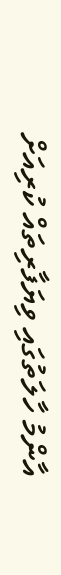އާންމު ހާލަތުގައި ވިޔަފާރިތައް ކުރިއަށް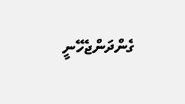ގެންދަންޖެހޭނީ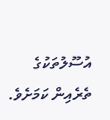އުސޫލުތަކުގެ ތެރެއިން ކަމަށެވެ.